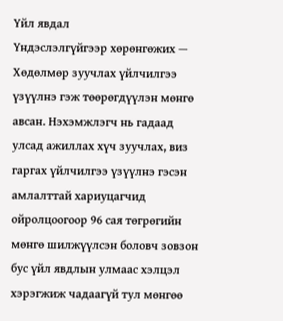Үйл явдал
Үндэслэлгүйгээр хөрөнгөжих — Хөдөлмөр зуучлах үйлчилгээ үзүүлнэ гэж төөрөгдүүлэн мөнгө авсан. Нэхэмжлэгч нь гадаад улсад ажиллах хүч зуучлах, виз гаргах үйлчилгээ үзүүлнэ гэсэн амлалттай хариуцагчид ойролцоогоор 96 сая төгрөгийн мөнгө шилжүүлсэн боловч зовзон бус үйл явдлын улмаас хэлцэл хэрэгжиж чадаагүй тул мөнгөө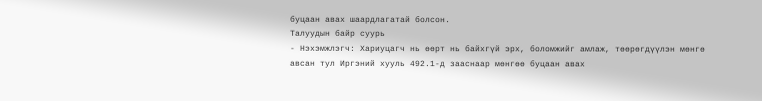буцаан авах шаардлагатай болсон.
Талуудын байр суурь
- Нэхэмжлэгч: Хариуцагч нь өөрт нь байхгүй эрх, боломжийг амлаж, төөрөгдүүлэн мөнгө авсан тул Иргэний хууль 492.1-д зааснаар мөнгөө буцаан авах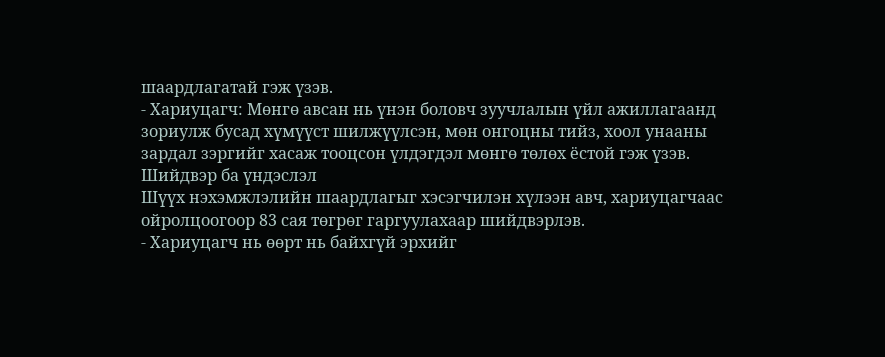шаардлагатай гэж үзэв.
- Хариуцагч: Мөнгө авсан нь үнэн боловч зуучлалын үйл ажиллагаанд зориулж бусад хүмүүст шилжүүлсэн, мөн онгоцны тийз, хоол унааны зардал зэргийг хасаж тооцсон үлдэгдэл мөнгө төлөх ёстой гэж үзэв.
Шийдвэр ба үндэслэл
Шүүх нэхэмжлэлийн шаардлагыг хэсэгчилэн хүлээн авч, хариуцагчаас ойролцоогоор 83 сая төгрөг гаргуулахаар шийдвэрлэв.
- Хариуцагч нь өөрт нь байхгүй эрхийг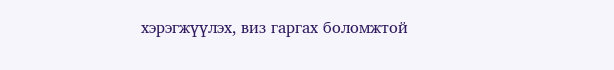хэрэгжүүлэх, виз гаргах боломжтой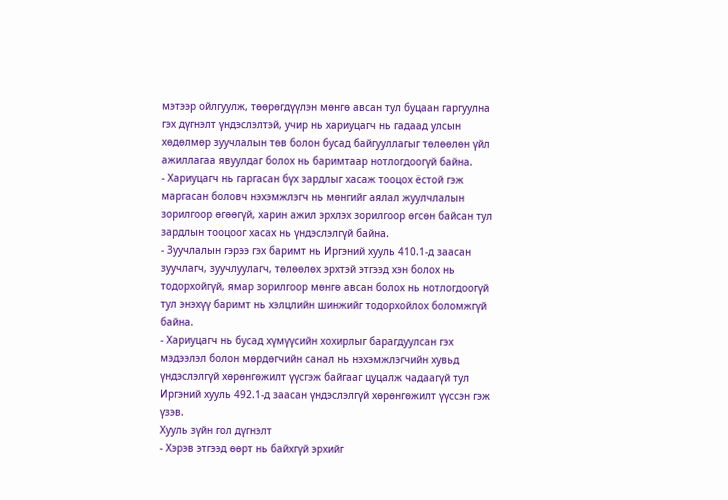мэтээр ойлгуулж, төөрөгдүүлэн мөнгө авсан тул буцаан гаргуулна гэх дүгнэлт үндэслэлтэй, учир нь хариуцагч нь гадаад улсын хөдөлмөр зуучлалын төв болон бусад байгууллагыг төлөөлөн үйл ажиллагаа явуулдаг болох нь баримтаар нотлогдоогүй байна.
- Хариуцагч нь гаргасан бүх зардлыг хасаж тооцох ёстой гэж маргасан боловч нэхэмжлэгч нь мөнгийг аялал жуулчлалын зорилгоор өгөөгүй, харин ажил эрхлэх зорилгоор өгсөн байсан тул зардлын тооцоог хасах нь үндэслэлгүй байна.
- Зуучлалын гэрээ гэх баримт нь Иргэний хууль 410.1-д заасан зуучлагч, зуучлуулагч, төлөөлөх эрхтэй этгээд хэн болох нь тодорхойгүй, ямар зорилгоор мөнгө авсан болох нь нотлогдоогүй тул энэхүү баримт нь хэлцлийн шинжийг тодорхойлох боломжгүй байна.
- Хариуцагч нь бусад хүмүүсийн хохирлыг барагдуулсан гэх мэдээлэл болон мөрдөгчийн санал нь нэхэмжлэгчийн хувьд үндэслэлгүй хөрөнгөжилт үүсгэж байгааг цуцалж чадаагүй тул Иргэний хууль 492.1-д заасан үндэслэлгүй хөрөнгөжилт үүссэн гэж үзэв.
Хууль зүйн гол дүгнэлт
- Хэрэв этгээд өөрт нь байхгүй эрхийг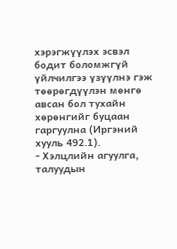хэрэгжүүлэх эсвэл бодит боломжгүй үйлчилгээ үзүүлнэ гэж төөрөгдүүлэн мөнгө авсан бол тухайн хөрөнгийг буцаан гаргуулна (Иргэний хууль 492.1).
- Хэлцлийн агуулга, талуудын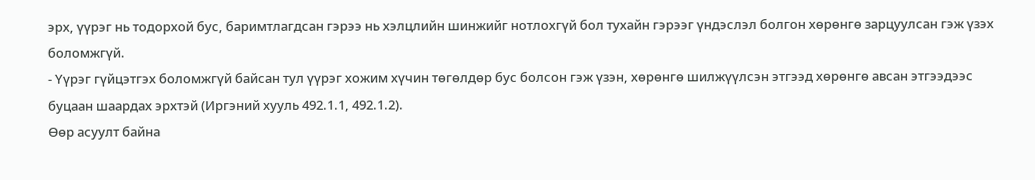эрх, үүрэг нь тодорхой бус, баримтлагдсан гэрээ нь хэлцлийн шинжийг нотлохгүй бол тухайн гэрээг үндэслэл болгон хөрөнгө зарцуулсан гэж үзэх боломжгүй.
- Үүрэг гүйцэтгэх боломжгүй байсан тул үүрэг хожим хүчин төгөлдөр бус болсон гэж үзэн, хөрөнгө шилжүүлсэн этгээд хөрөнгө авсан этгээдээс буцаан шаардах эрхтэй (Иргэний хууль 492.1.1, 492.1.2).
Өөр асуулт байна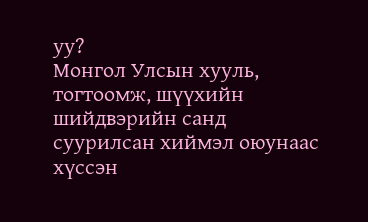уу?
Монгол Улсын хууль, тогтоомж, шүүхийн шийдвэрийн санд суурилсан хиймэл оюунаас хүссэн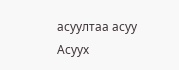асуултаа асуу
Асуух